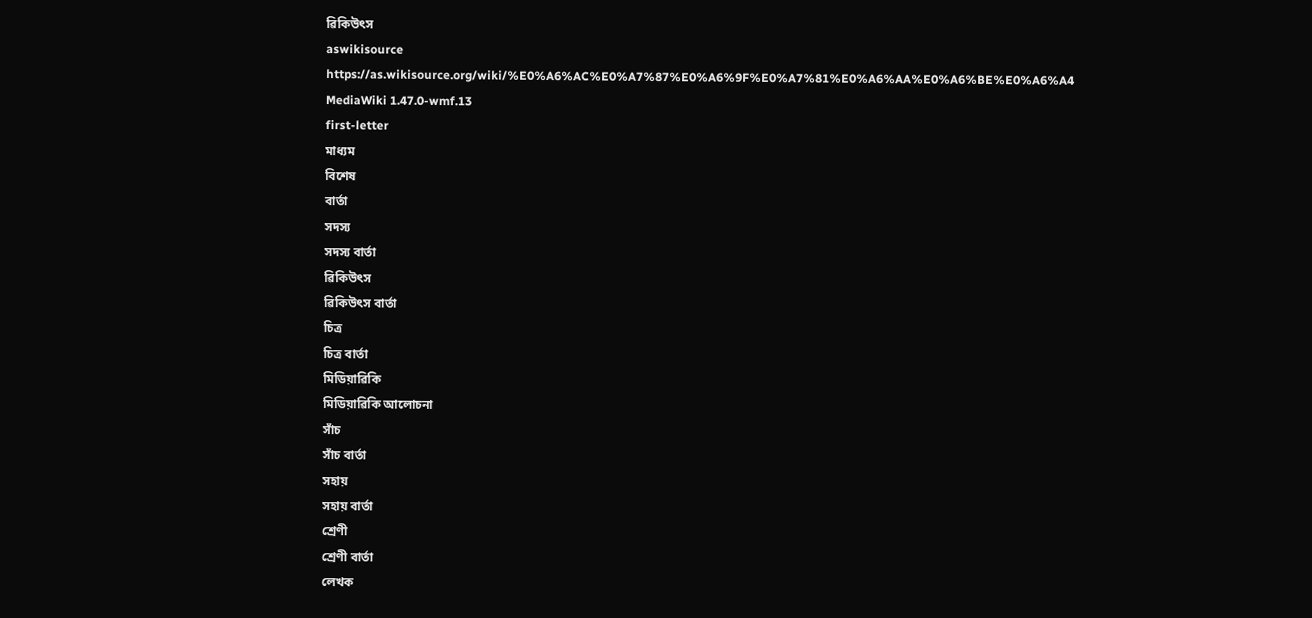ৱিকিউৎস
aswikisource
https://as.wikisource.org/wiki/%E0%A6%AC%E0%A7%87%E0%A6%9F%E0%A7%81%E0%A6%AA%E0%A6%BE%E0%A6%A4
MediaWiki 1.47.0-wmf.13
first-letter
মাধ্যম
বিশেষ
বাৰ্তা
সদস্য
সদস্য বাৰ্তা
ৱিকিউৎস
ৱিকিউৎস বাৰ্তা
চিত্ৰ
চিত্ৰ বাৰ্তা
মিডিয়াৱিকি
মিডিয়াৱিকি আলোচনা
সাঁচ
সাঁচ বাৰ্তা
সহায়
সহায় বাৰ্তা
শ্ৰেণী
শ্ৰেণী বাৰ্তা
লেখক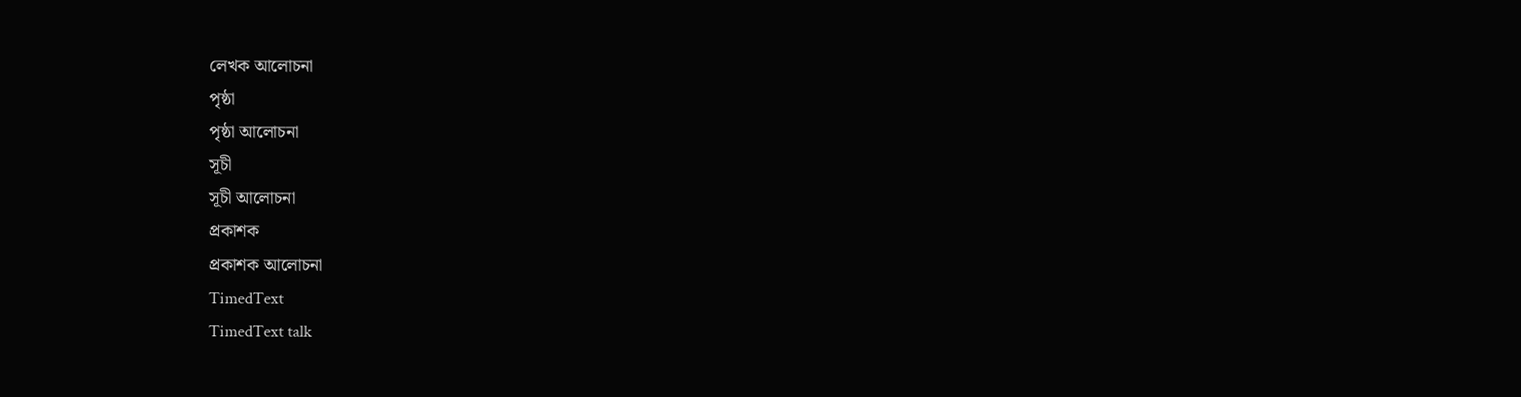লেখক আলোচনা
পৃষ্ঠা
পৃষ্ঠা আলোচনা
সূচী
সূচী আলোচনা
প্ৰকাশক
প্ৰকাশক আলোচনা
TimedText
TimedText talk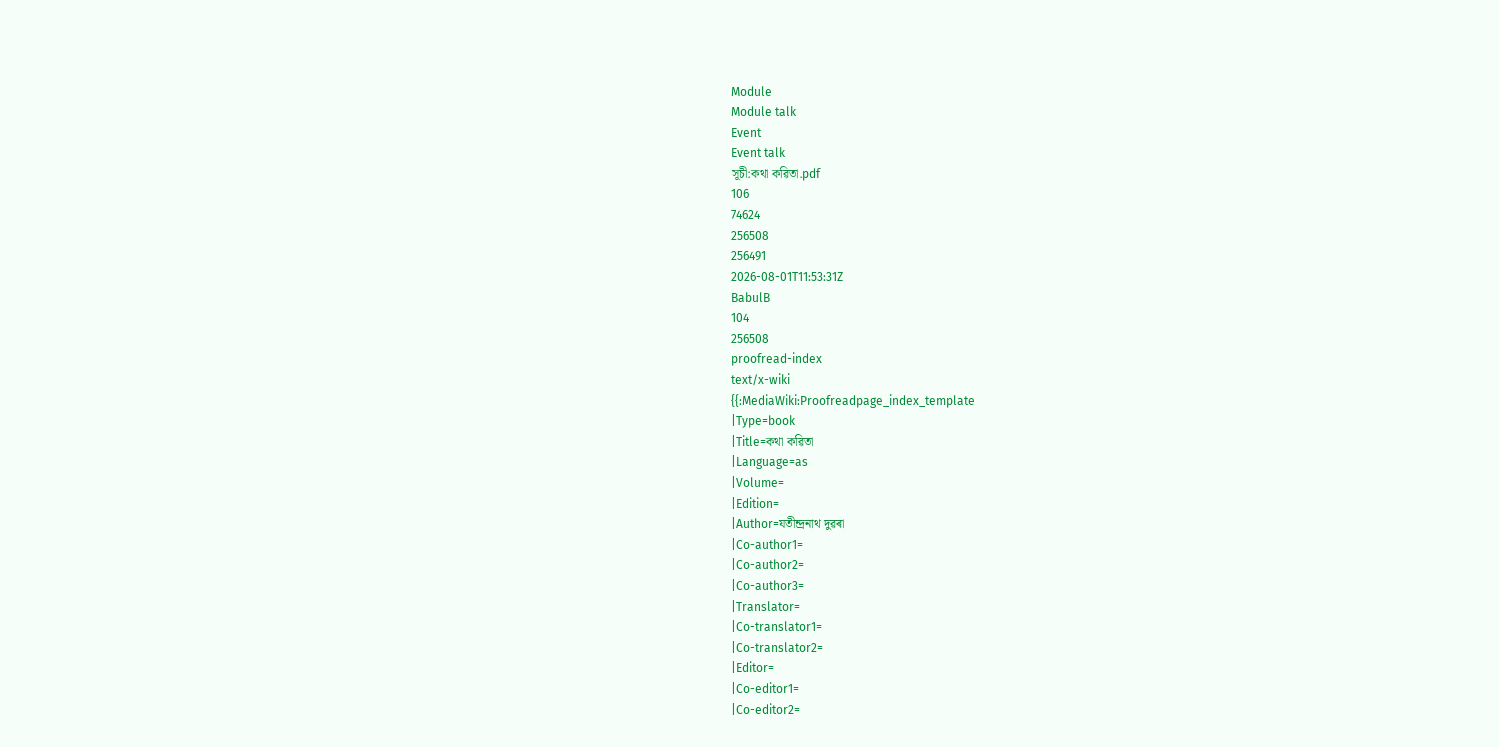Module
Module talk
Event
Event talk
সূচী:কথা কৱিতা.pdf
106
74624
256508
256491
2026-08-01T11:53:31Z
BabulB
104
256508
proofread-index
text/x-wiki
{{:MediaWiki:Proofreadpage_index_template
|Type=book
|Title=কথা কৱিতা
|Language=as
|Volume=
|Edition=
|Author=যতীন্দ্ৰনাথ দুৱৰা
|Co-author1=
|Co-author2=
|Co-author3=
|Translator=
|Co-translator1=
|Co-translator2=
|Editor=
|Co-editor1=
|Co-editor2=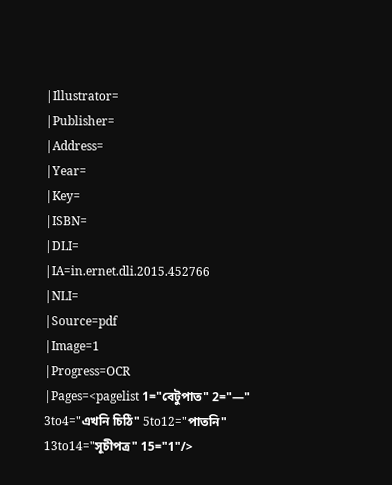|Illustrator=
|Publisher=
|Address=
|Year=
|Key=
|ISBN=
|DLI=
|IA=in.ernet.dli.2015.452766
|NLI=
|Source=pdf
|Image=1
|Progress=OCR
|Pages=<pagelist 1="বেটুপাত" 2="—" 3to4="এখনি চিঠি" 5to12="পাতনি" 13to14="সূচীপত্ৰ" 15="1"/>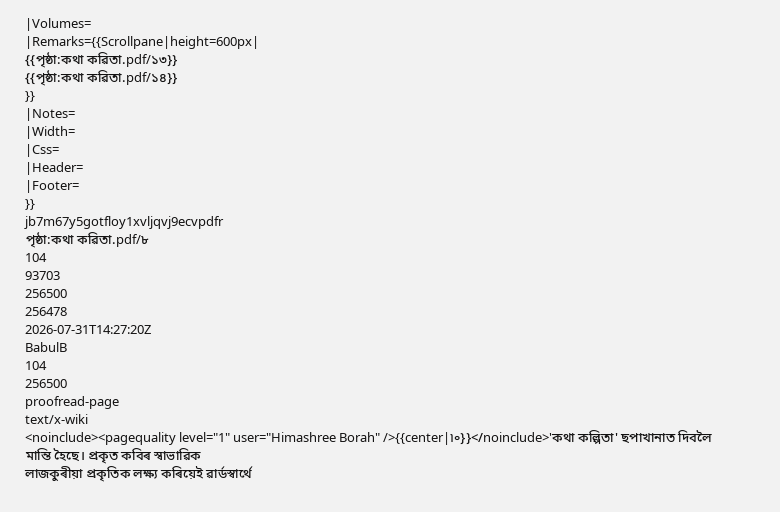|Volumes=
|Remarks={{Scrollpane|height=600px|
{{পৃষ্ঠা:কথা কৱিতা.pdf/১৩}}
{{পৃষ্ঠা:কথা কৱিতা.pdf/১৪}}
}}
|Notes=
|Width=
|Css=
|Header=
|Footer=
}}
jb7m67y5gotfloy1xvljqvj9ecvpdfr
পৃষ্ঠা:কথা কৱিতা.pdf/৮
104
93703
256500
256478
2026-07-31T14:27:20Z
BabulB
104
256500
proofread-page
text/x-wiki
<noinclude><pagequality level="1" user="Himashree Borah" />{{center|৷৹}}</noinclude>'কথা কল্পিতা' ছপাখানাত দিবলৈ মান্তি হৈছে। প্ৰকৃত কবিৰ স্বাভাৱিক
লাজকুৰীয়া প্ৰকৃতিক লক্ষ্য কৰিয়েই ৱাৰ্ডস্ৱাৰ্থে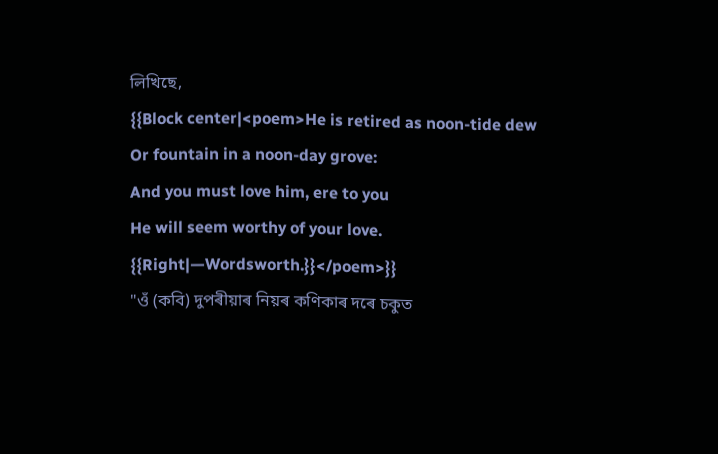লিখিছে,
{{Block center|<poem>He is retired as noon-tide dew
Or fountain in a noon-day grove:
And you must love him, ere to you
He will seem worthy of your love.
{{Right|—Wordsworth.}}</poem>}}
"ওঁ (কবি) দুপৰীয়াৰ নিয়ৰ কণিকাৰ দৰে চকুত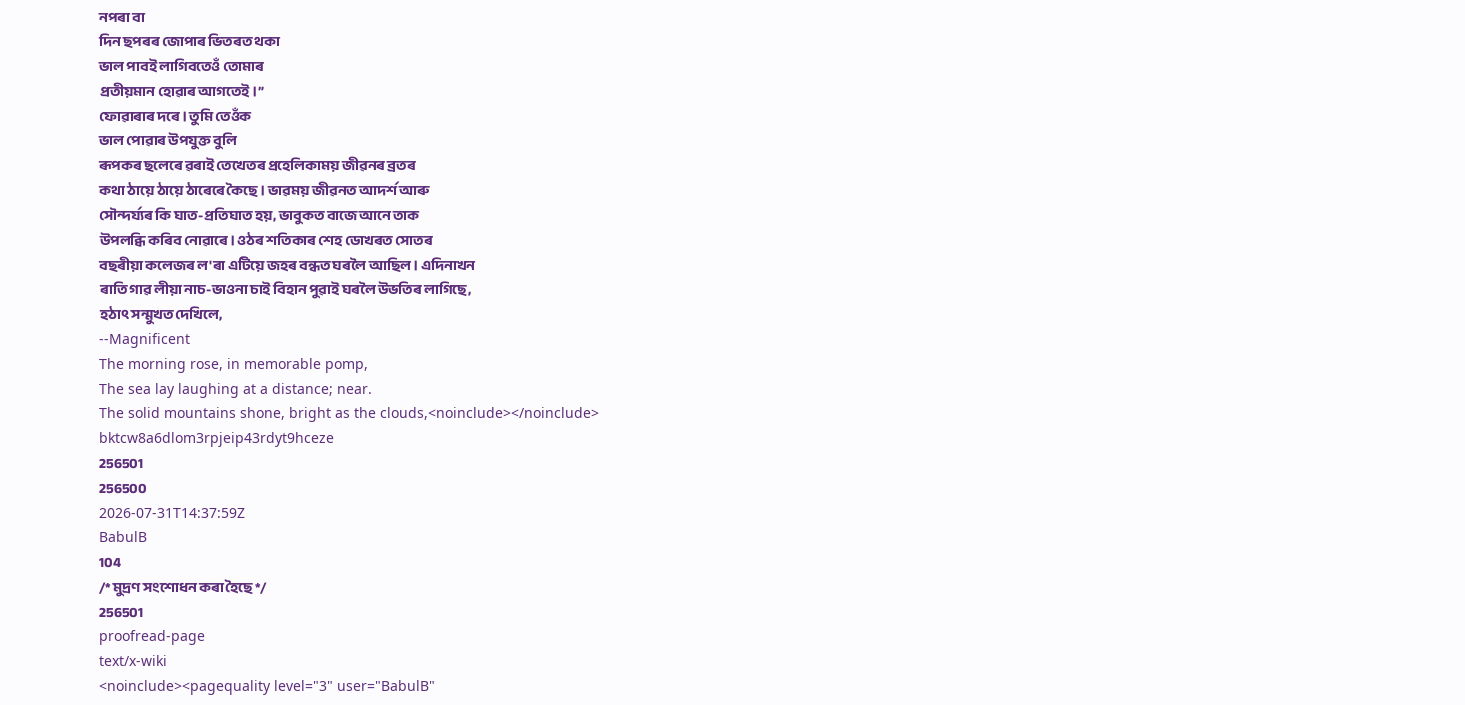নপৰা বা
দিন ছপৰৰ জোপাৰ ভিতৰত থকা
ভাল পাবই লাগিবতেওঁ তোমাৰ
প্ৰতীয়মান হোৱাৰ আগতেই।”
ফোৱাৰাৰ দৰে। তুমি তেওঁক
ভাল পোৱাৰ উপযুক্ত বুলি
ৰূপকৰ ছলেৰে ৱৰাই তেখেতৰ প্ৰহেলিকাময় জীৱনৰ ব্ৰতৰ
কথা ঠায়ে ঠায়ে ঠাৰেৰে কৈছে। ভাৱময় জীৱনত আদৰ্শ আৰু
সৌন্দৰ্য্যৰ কি ঘাত-প্ৰতিঘাত হয়, ভাবুকত বাজে আনে তাক
উপলব্ধি কৰিব নোৱাৰে। ওঠৰ শতিকাৰ শেহ ডোখৰত সোতৰ
বছৰীয়া কলেজৰ ল'ৰা এটিয়ে জহৰ বন্ধত ঘৰলৈ আছিল। এদিনাখন
ৰাতি গাৱ লীয়া নাচ-ভাওনা চাই বিহান পুৱাই ঘৰলৈ উভতিৰ লাগিছে,
হঠাৎ সন্মুখত দেখিলে,
--Magnificent
The morning rose, in memorable pomp,
The sea lay laughing at a distance; near.
The solid mountains shone, bright as the clouds,<noinclude></noinclude>
bktcw8a6dlom3rpjeip43rdyt9hceze
256501
256500
2026-07-31T14:37:59Z
BabulB
104
/* মুদ্ৰণ সংশোধন কৰা হৈছে */
256501
proofread-page
text/x-wiki
<noinclude><pagequality level="3" user="BabulB"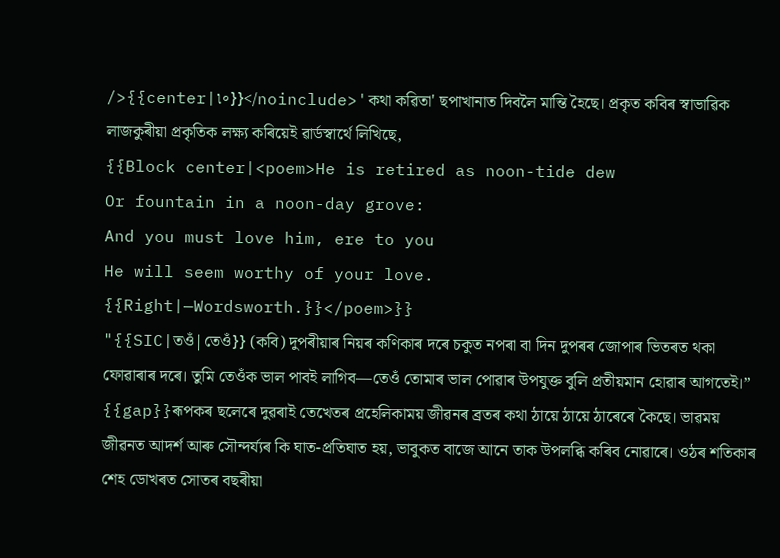/>{{center|৷৹}}</noinclude>'কথা কৱিতা' ছপাখানাত দিবলৈ মান্তি হৈছে। প্ৰকৃত কবিৰ স্বাভাৱিক লাজকুৰীয়া প্ৰকৃতিক লক্ষ্য কৰিয়েই ৱাৰ্ডস্ৱাৰ্থে লিখিছে,
{{Block center|<poem>He is retired as noon-tide dew
Or fountain in a noon-day grove:
And you must love him, ere to you
He will seem worthy of your love.
{{Right|—Wordsworth.}}</poem>}}
"{{SIC|তওঁ|তেওঁ}} (কবি) দুপৰীয়াৰ নিয়ৰ কণিকাৰ দৰে চকুত নপৰা বা দিন দুপৰৰ জোপাৰ ভিতৰত থকা ফোৱাৰাৰ দৰে। তুমি তেওঁক ভাল পাবই লাগিব—তেওঁ তোমাৰ ভাল পোৱাৰ উপযুক্ত বুলি প্ৰতীয়মান হোৱাৰ আগতেই।”
{{gap}}ৰূপকৰ ছলেৰে দুৱৰাই তেখেতৰ প্ৰহেলিকাময় জীৱনৰ ব্ৰতৰ কথা ঠায়ে ঠায়ে ঠাৰেৰে কৈছে। ভাৱময় জীৱনত আদৰ্শ আৰু সৌন্দৰ্য্যৰ কি ঘাত-প্ৰতিঘাত হয়, ভাবুকত বাজে আনে তাক উপলব্ধি কৰিব নোৱাৰে। ওঠৰ শতিকাৰ শেহ ডোখৰত সোতৰ বছৰীয়া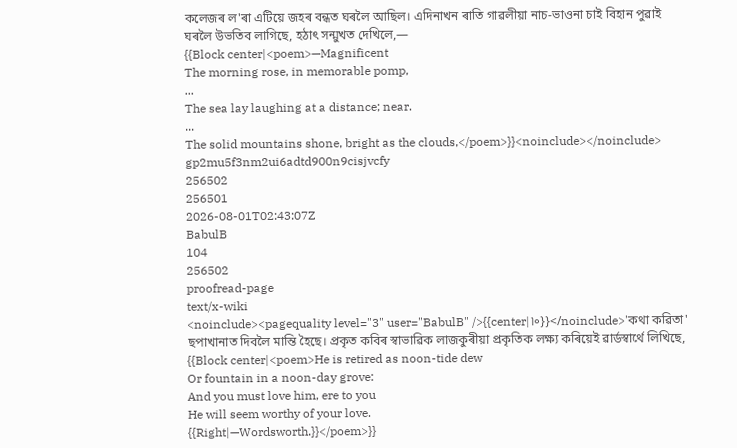কলেজৰ ল'ৰা এটিয়ে জহৰ বন্ধত ঘৰলৈ আছিল। এদিনাখন ৰাতি গাৱলীয়া নাচ-ভাওনা চাই বিহান পুৱাই ঘৰলৈ উভতিব লাগিছে, হঠাৎ সন্মুখত দেখিলে,—
{{Block center|<poem>—Magnificent
The morning rose, in memorable pomp,
...
The sea lay laughing at a distance; near.
...
The solid mountains shone, bright as the clouds,</poem>}}<noinclude></noinclude>
gp2mu5f3nm2ui6adtd900n9cisjvcfy
256502
256501
2026-08-01T02:43:07Z
BabulB
104
256502
proofread-page
text/x-wiki
<noinclude><pagequality level="3" user="BabulB" />{{center|৷৹}}</noinclude>'কথা কৱিতা' ছপাখানাত দিবলৈ মান্তি হৈছে। প্ৰকৃত কবিৰ স্বাভাৱিক লাজকুৰীয়া প্ৰকৃতিক লক্ষ্য কৰিয়েই ৱাৰ্ডস্ৱাৰ্থে লিখিছে,
{{Block center|<poem>He is retired as noon-tide dew
Or fountain in a noon-day grove:
And you must love him, ere to you
He will seem worthy of your love.
{{Right|—Wordsworth.}}</poem>}}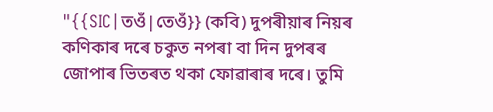"{{SIC|তওঁ|তেওঁ}} (কবি) দুপৰীয়াৰ নিয়ৰ কণিকাৰ দৰে চকুত নপৰা বা দিন দুপৰৰ জোপাৰ ভিতৰত থকা ফোৱাৰাৰ দৰে। তুমি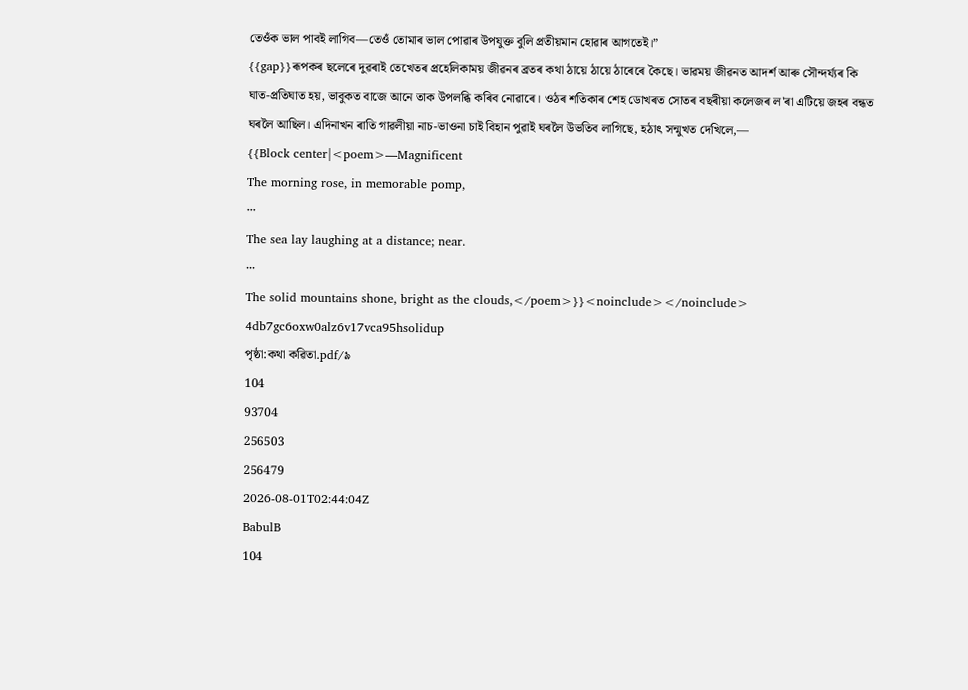তেওঁক ভাল পাবই লাগিব—তেওঁ তোমাৰ ভাল পোৱাৰ উপযুক্ত বুলি প্ৰতীয়মান হোৱাৰ আগতেই।”
{{gap}}ৰূপকৰ ছলেৰে দুৱৰাই তেখেতৰ প্ৰহেলিকাময় জীৱনৰ ব্ৰতৰ কথা ঠায়ে ঠায়ে ঠাৰেৰে কৈছে। ভাৱময় জীৱনত আদৰ্শ আৰু সৌন্দৰ্য্যৰ কি ঘাত-প্ৰতিঘাত হয়, ভাবুকত বাজে আনে তাক উপলব্ধি কৰিব নোৱাৰে। ওঠৰ শতিকাৰ শেহ ডোখৰত সোতৰ বছৰীয়া কলেজৰ ল'ৰা এটিয়ে জহৰ বন্ধত ঘৰলৈ আছিল। এদিনাখন ৰাতি গাৱলীয়া নাচ-ভাওনা চাই বিহান পুৱাই ঘৰলৈ উভতিব লাগিছে, হঠাৎ সন্মুখত দেখিলে,—
{{Block center|<poem>—Magnificent
The morning rose, in memorable pomp,
···
The sea lay laughing at a distance; near.
···
The solid mountains shone, bright as the clouds,</poem>}}<noinclude></noinclude>
4db7gc6oxw0alz6v17vca95hsolidup
পৃষ্ঠা:কথা কৱিতা.pdf/৯
104
93704
256503
256479
2026-08-01T02:44:04Z
BabulB
104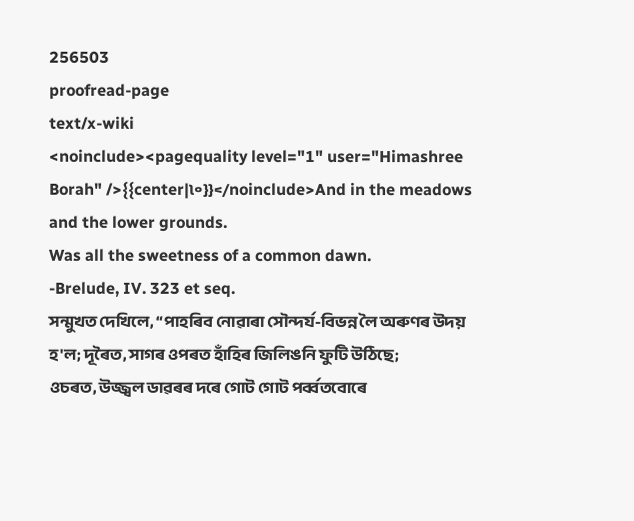256503
proofread-page
text/x-wiki
<noinclude><pagequality level="1" user="Himashree Borah" />{{center|৷৹}}</noinclude>And in the meadows and the lower grounds.
Was all the sweetness of a common dawn.
-Brelude, IV. 323 et seq.
সন্মুখত দেখিলে, “পাহৰিব নোৱাৰা সৌন্দৰ্য-বিভন্ন লৈ অৰুণৰ উদয়
হ'ল; দূৰৈত, সাগৰ ওপৰত হাঁহিৰ জিলিঙনি ফুটি উঠিছে;
ওচৰত, উজ্জ্বল ডাৱৰৰ দৰে গোট গোট পৰ্ব্বতবোৰে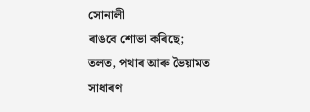সোনালী
ৰাঙবে শোভা কৰিছে; তলত, পথাৰ আৰু ভৈয়ামত সাধাৰণ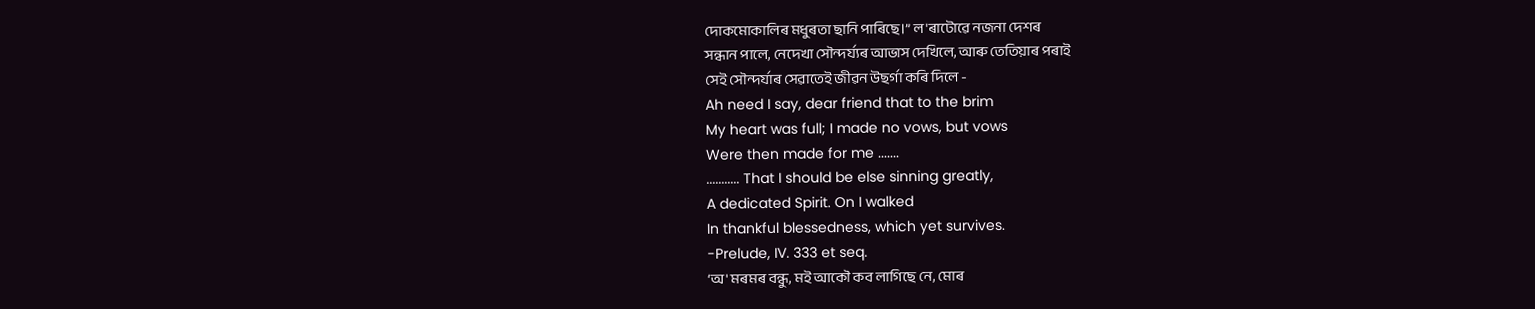দোকমোকালিৰ মধুৰতা ছানি পাৰিছে।” ল'ৰাটোৱে নজনা দেশৰ
সন্ধান পালে, নেদেখা সৌন্দৰ্য্যৰ আভাস দেখিলে, আৰু তেতিয়াৰ পৰাই
সেই সৌন্দৰ্যাৰ সেৱাতেই জীৱন উছৰ্গা কৰি দিলে -
Ah need I say, dear friend that to the brim
My heart was full; I made no vows, but vows
Were then made for me .......
........... That I should be else sinning greatly,
A dedicated Spirit. On I walked
In thankful blessedness, which yet survives.
-Prelude, IV. 333 et seq.
‘অ' মৰমৰ বন্ধু, মই আকৌ কব লাগিছে নে, মোৰ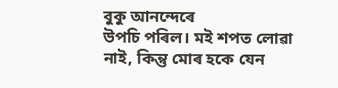বুকু আনন্দেৰে
উপচি পৰিল। মই শপত লোৱা নাই, কিন্তু মোৰ হকে যেন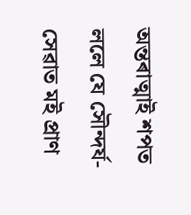অন্তৰাত্মাই শপত ললে যে সৌন্দৰ্য-সেৱাত মই প্ৰাণ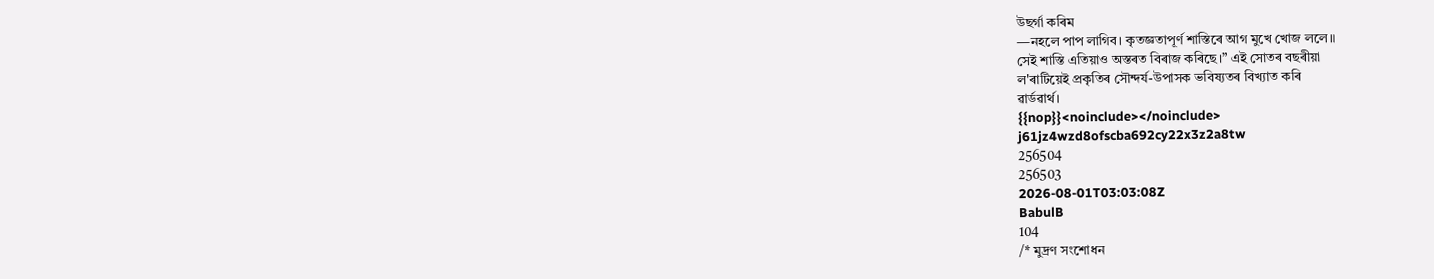উছৰ্গা কৰিম
—নহলে পাপ লাগিব। কৃতজ্ঞতাপূৰ্ণ শাস্তিৰে আগ মুখে খোজ ললে॥
সেই শাস্তি এতিয়াও অস্তৰত বিৰাজ কৰিছে।” এই সোতৰ বছৰীয়া
ল'ৰাটিয়েই প্ৰকৃতিৰ সৌন্দৰ্য-উপাসক ভবিষ্যতৰ বিখ্যাত কৰি
ৱাৰ্ডৱাৰ্থ।
{{nop}}<noinclude></noinclude>
j61jz4wzd8ofscba692cy22x3z2a8tw
256504
256503
2026-08-01T03:03:08Z
BabulB
104
/* মুদ্ৰণ সংশোধন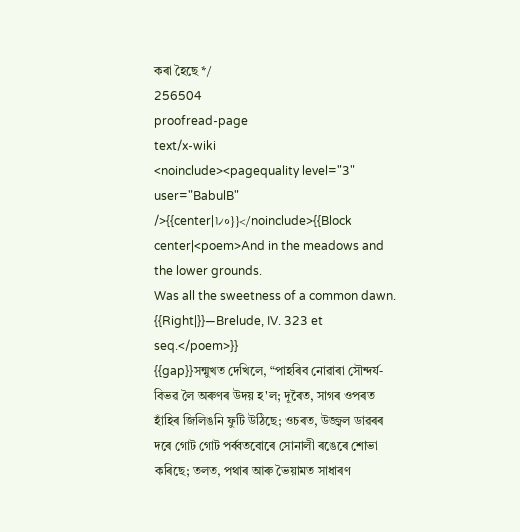কৰা হৈছে */
256504
proofread-page
text/x-wiki
<noinclude><pagequality level="3" user="BabulB" />{{center|৷৴৹}}</noinclude>{{Block center|<poem>And in the meadows and the lower grounds.
Was all the sweetness of a common dawn.
{{Right|}}—Brelude, IV. 323 et seq.</poem>}}
{{gap}}সন্মুখত দেখিলে, “পাহৰিব নোৱাৰা সৌন্দৰ্য-বিভৱ লৈ অৰুণৰ উদয় হ'ল; দূৰৈত, সাগৰ ওপৰত হাঁহিৰ জিলিঙনি ফুটি উঠিছে; ওচৰত, উজ্জ্বল ডাৱৰৰ দৰে গোট গোট পৰ্ব্বতবোৰে সোনালী ৰঙেৰে শোভা কৰিছে; তলত, পথাৰ আৰু ভৈয়ামত সাধাৰণ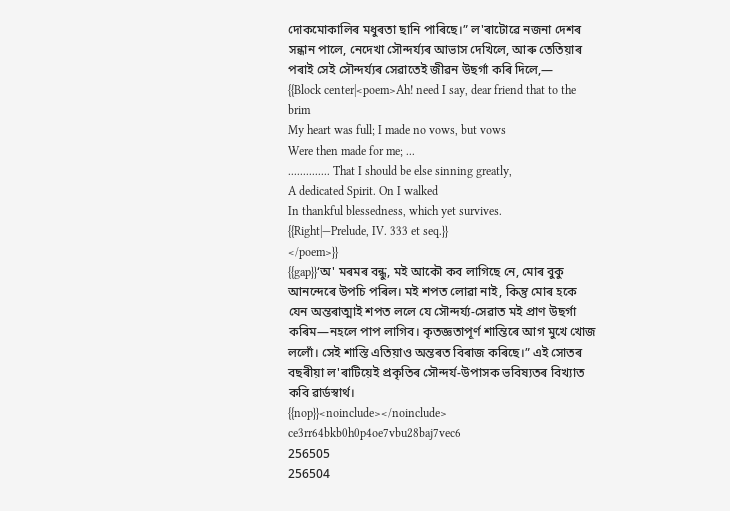দোকমোকালিৰ মধুৰতা ছানি পাৰিছে।” ল'ৰাটোৱে নজনা দেশৰ সন্ধান পালে, নেদেখা সৌন্দৰ্য্যৰ আভাস দেখিলে, আৰু তেতিয়াৰ পৰাই সেই সৌন্দৰ্য্যৰ সেৱাতেই জীৱন উছৰ্গা কৰি দিলে,—
{{Block center|<poem>Ah! need I say, dear friend that to the brim
My heart was full; I made no vows, but vows
Were then made for me; ...
.............. That I should be else sinning greatly,
A dedicated Spirit. On I walked
In thankful blessedness, which yet survives.
{{Right|—Prelude, IV. 333 et seq.}}
</poem>}}
{{gap}}‘অ' মৰমৰ বন্ধু, মই আকৌ কব লাগিছে নে, মোৰ বুকু আনন্দেৰে উপচি পৰিল। মই শপত লোৱা নাই, কিন্তু মোৰ হকে যেন অন্তৰাত্মাই শপত ললে যে সৌন্দৰ্য্য-সেৱাত মই প্ৰাণ উছৰ্গা কৰিম—নহলে পাপ লাগিব। কৃতজ্ঞতাপূৰ্ণ শান্তিৰে আগ মুখে খোজ ললোঁ। সেই শাস্তি এতিয়াও অন্তৰত বিৰাজ কৰিছে।” এই সোতৰ বছৰীয়া ল'ৰাটিয়েই প্ৰকৃতিৰ সৌন্দৰ্য-উপাসক ভবিষ্যতৰ বিখ্যাত কবি ৱাৰ্ডস্ৱাৰ্থ।
{{nop}}<noinclude></noinclude>
ce3rr64bkb0h0p4oe7vbu28baj7vec6
256505
256504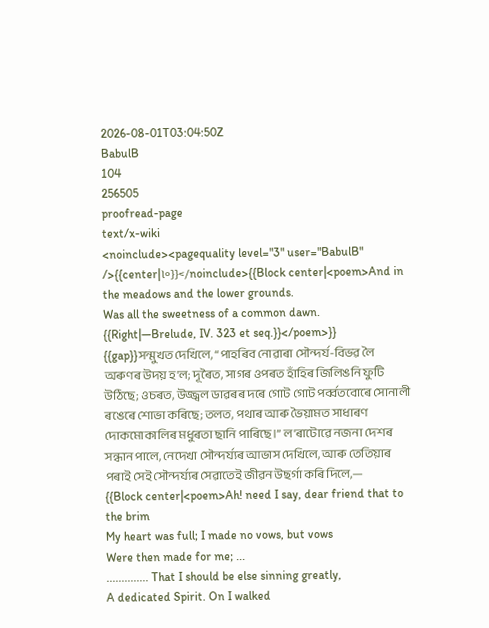2026-08-01T03:04:50Z
BabulB
104
256505
proofread-page
text/x-wiki
<noinclude><pagequality level="3" user="BabulB" />{{center|৷৹}}</noinclude>{{Block center|<poem>And in the meadows and the lower grounds.
Was all the sweetness of a common dawn.
{{Right|—Brelude, IV. 323 et seq.}}</poem>}}
{{gap}}সন্মুখত দেখিলে, “পাহৰিব নোৱাৰা সৌন্দৰ্য-বিভৱ লৈ অৰুণৰ উদয় হ'ল; দূৰৈত, সাগৰ ওপৰত হাঁহিৰ জিলিঙনি ফুটি উঠিছে; ওচৰত, উজ্জ্বল ডাৱৰৰ দৰে গোট গোট পৰ্ব্বতবোৰে সোনালী ৰঙেৰে শোভা কৰিছে; তলত, পথাৰ আৰু ভৈয়ামত সাধাৰণ দোকমোকালিৰ মধুৰতা ছানি পাৰিছে।” ল'ৰাটোৱে নজনা দেশৰ সন্ধান পালে, নেদেখা সৌন্দৰ্য্যৰ আভাস দেখিলে, আৰু তেতিয়াৰ পৰাই সেই সৌন্দৰ্য্যৰ সেৱাতেই জীৱন উছৰ্গা কৰি দিলে,—
{{Block center|<poem>Ah! need I say, dear friend that to the brim
My heart was full; I made no vows, but vows
Were then made for me; ...
.............. That I should be else sinning greatly,
A dedicated Spirit. On I walked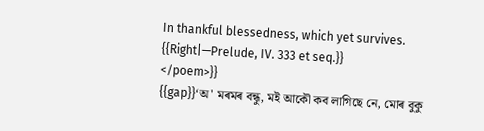In thankful blessedness, which yet survives.
{{Right|—Prelude, IV. 333 et seq.}}
</poem>}}
{{gap}}‘অ' মৰমৰ বন্ধু, মই আকৌ কব লাগিছে নে, মোৰ বুকু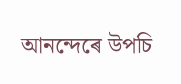আনন্দেৰে উপচি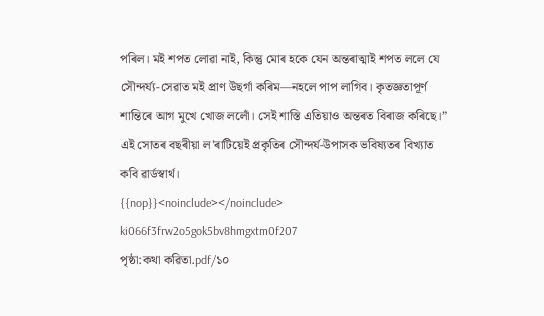পৰিল। মই শপত লোৱা নাই, কিন্তু মোৰ হকে যেন অন্তৰাত্মাই শপত ললে যে সৌন্দৰ্য্য-সেৱাত মই প্ৰাণ উছৰ্গা কৰিম—নহলে পাপ লাগিব। কৃতজ্ঞতাপূৰ্ণ শান্তিৰে আগ মুখে খোজ ললোঁ। সেই শাস্তি এতিয়াও অন্তৰত বিৰাজ কৰিছে।” এই সোতৰ বছৰীয়া ল'ৰাটিয়েই প্ৰকৃতিৰ সৌন্দৰ্য-উপাসক ভবিষ্যতৰ বিখ্যাত কবি ৱাৰ্ডস্ৱাৰ্থ।
{{nop}}<noinclude></noinclude>
ki066f3frw2o5gok5bv8hmgxtm0f207
পৃষ্ঠা:কথা কৱিতা.pdf/১০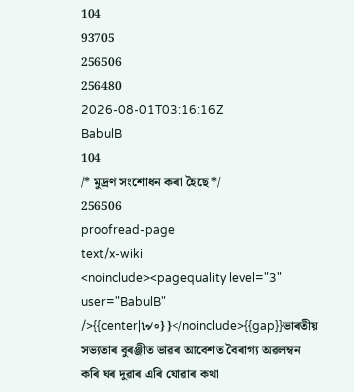104
93705
256506
256480
2026-08-01T03:16:16Z
BabulB
104
/* মুদ্ৰণ সংশোধন কৰা হৈছে */
256506
proofread-page
text/x-wiki
<noinclude><pagequality level="3" user="BabulB" />{{center|৷৵৹}}</noinclude>{{gap}}ভাৰতীয় সভ্যতাৰ বুৰঞ্জীত ভাৱৰ আবেশত বৈৰাগ্য অৱলম্বন কৰি ঘৰ দুৱাৰ এৰি যোৱাৰ কথা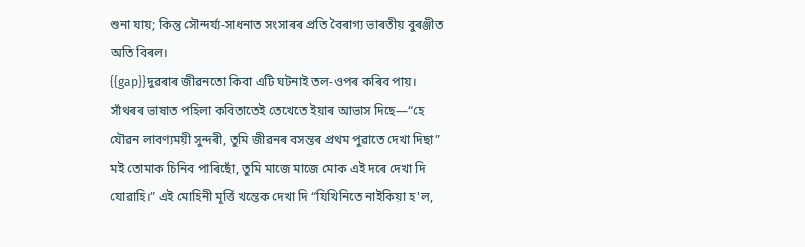শুনা যায়; কিন্তু সৌন্দৰ্য্য-সাধনাত সংসাৰৰ প্ৰতি বৈৰাগ্য ভাৰতীয় বুৰঞ্জীত অতি বিৰল।
{{gap}}দুৱৰাৰ জীৱনতো কিবা এটি ঘটনাই তল-ওপৰ কৰিব পায়। সাঁথৰৰ ভাষাত পহিলা কবিতাতেই তেখেতে ইয়াৰ আভাস দিছে—“হে যৌৱন লাবণ্যময়ী সুন্দৰী, তুমি জীৱনৰ বসন্তৰ প্ৰথম পুৱাতে দেখা দিছা” মই তোমাক চিনিব পাৰিছোঁ, তুমি মাজে মাজে মোক এই দৰে দেখা দি যোৱাহি।” এই মোহিনী মূৰ্ত্তি খন্তেক দেখা দি “যিখিনিতে নাইকিয়া হ'ল,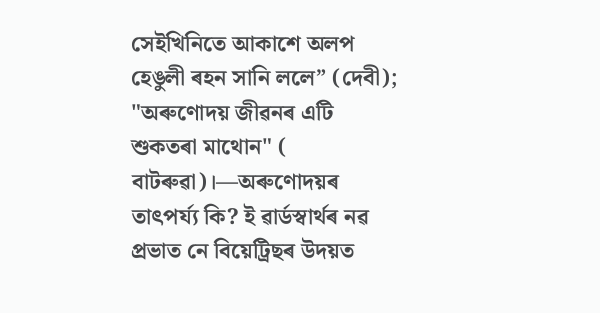সেইখিনিতে আকাশে অলপ হেঙুলী ৰহন সানি ললে” (দেবী); "অৰুণোদয় জীৱনৰ এটি শুকতৰা মাথোন" ( বাটৰুৱা)।—অৰুণোদয়ৰ তাৎপৰ্য্য কি? ই ৱাৰ্ডস্ৱাৰ্থৰ নৱ প্ৰভাত নে বিয়েট্ৰিছৰ উদয়ত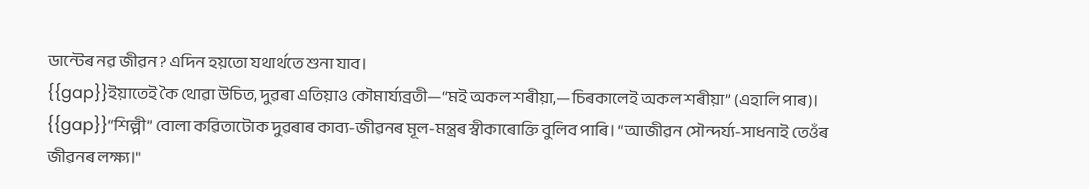ডান্টেৰ নৱ জীৱন? এদিন হয়তো যথাৰ্থতে শুনা যাব।
{{gap}}ইয়াতেই কৈ থোৱা উচিত, দুৱৰা এতিয়াও কৌমাৰ্য্যব্ৰতী—“মই অকল শৰীয়া,—চিৰকালেই অকল শৰীয়া” (এহালি পাৰ)।
{{gap}}“শিল্পী” বোলা কৱিতাটোক দুৱৰাৰ কাব্য-জীৱনৰ মূল-মন্ত্ৰৰ স্বীকাৰোক্তি বুলিব পাৰি। “আজীৱন সৌন্দৰ্য্য-সাধনাই তেওঁৰ জীৱনৰ লক্ষ্য।"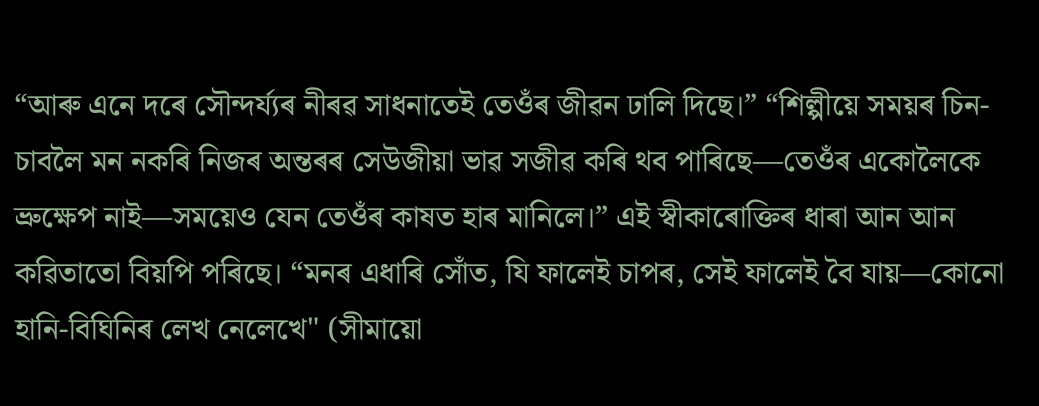“আৰু এনে দৰে সৌন্দৰ্য্যৰ নীৰৱ সাধনাতেই তেওঁৰ জীৱন ঢালি দিছে।” “শিল্পীয়ে সময়ৰ চিন-চাবলৈ মন নকৰি নিজৰ অন্তৰৰ সেউজীয়া ভাৱ সজীৱ কৰি থব পাৰিছে—তেওঁৰ একোলৈকে ভ্ৰুক্ষেপ নাই—সময়েও যেন তেওঁৰ কাষত হাৰ মানিলে।” এই স্বীকাৰোক্তিৰ ধাৰা আন আন কৱিতাতো বিয়পি পৰিছে। “মনৰ এধাৰি সোঁত, যি ফালেই চাপৰ, সেই ফালেই বৈ যায়—কোনো হানি-বিঘিনিৰ লেখ নেলেখে" (সীমায়ো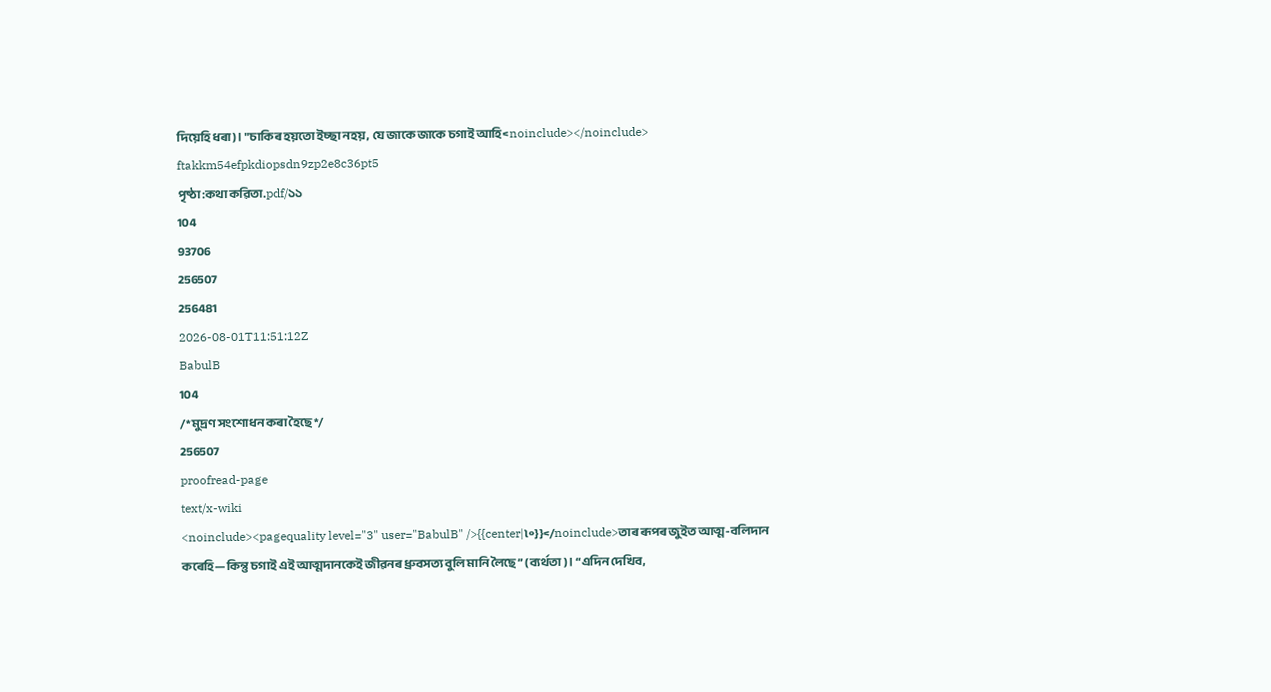দিয়েহি ধৰা)। "চাকিৰ হয়তো ইচ্ছা নহয়, যে জাকে জাকে চগাই আহি<noinclude></noinclude>
ftakkm54efpkdiopsdn9zp2e8c36pt5
পৃষ্ঠা:কথা কৱিতা.pdf/১১
104
93706
256507
256481
2026-08-01T11:51:12Z
BabulB
104
/* মুদ্ৰণ সংশোধন কৰা হৈছে */
256507
proofread-page
text/x-wiki
<noinclude><pagequality level="3" user="BabulB" />{{center|৷৹}}</noinclude>তাৰ ৰূপৰ জুইত আত্ম-বলিদান কৰেহি—কিন্তু চগাই এই আত্মদানকেই জীৱনৰ ধ্ৰুবসত্য বুলি মানি লৈছে” (ব্যৰ্থতা)। “এদিন দেখিব,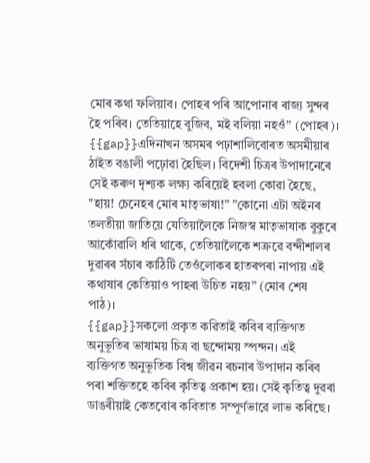মোৰ কথা ফলিয়াব। পোহৰ পৰি আপোনাৰ ৰাজ্য সুন্দৰ হৈ পৰিব। তেতিয়াহে বুজিব, মই বলিয়া নহওঁ” (পোহৰ)।
{{gap}}এদিনাখন অসমৰ পঢ়াশালিবোৰত অসমীয়াৰ ঠাইত বঙালী পঢ়োৱা হৈছিল। বিদেশী চিত্ৰৰ উপাদানেৰে সেই কৰুণ দৃশ্যক লক্ষ্য কৰিয়েই হবলা কোৱা হৈছে, "হায়! চেনেহৰ মোৰ মাতৃভাষা!” ”কোনো এটা অইনৰ তলতীয়া জাতিয়ে যেতিয়ালৈকে নিজস্ব মাতৃভাষাক বুকুৰে আকোঁৱালি ধৰি থাকে, তেতিয়ালৈকে শত্ৰুৱে বন্দীশালৰ দুৱাৰৰ সঁচাৰ কাঠিটি তেওঁলোকৰ হাতৰপৰা নাপায় এই কথাষাৰ কেতিয়াও পাহৰা উচিত নহয়” (মোৰ শেষ পাঠ)।
{{gap}}সকলো প্ৰকৃত কৱিতাই কবিৰ ব্যক্তিগত অনুভূতিৰ ভাষাময় চিত্ৰ বা ছন্দোময় স্পন্দন। এই ব্যক্তিগত অনুভূতিক বিশ্ব জীৱন ৰচনাৰ উপাদান কৰিব পৰা শক্তিতহে কবিৰ কৃতিত্ব প্ৰকাশ হয়। সেই কৃতিত্ব দুৱৰা ডাঙৰীয়াই কেতবোৰ কবিতাত সম্পূৰ্ণভাৱে লাভ কৰিছে।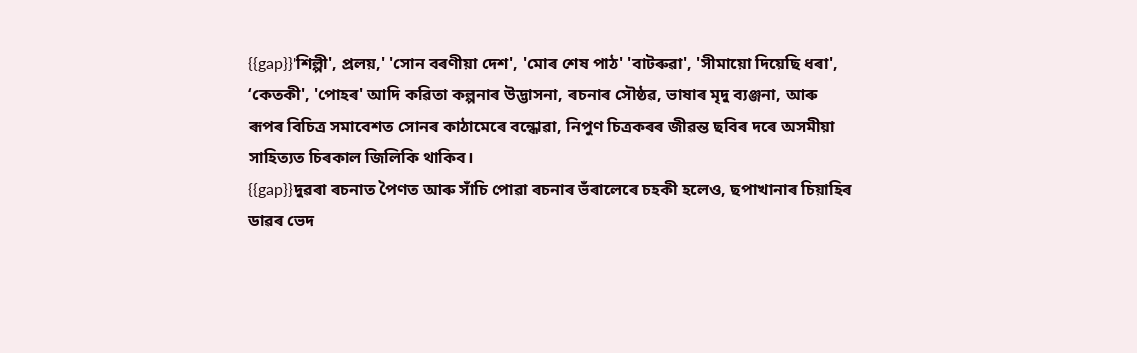{{gap}}'শিল্পী', প্ৰলয়,' 'সোন বৰণীয়া দেশ', 'মোৰ শেষ পাঠ' 'বাটৰুৱা', 'সীমায়ো দিয়েছি ধৰা', ‘কেতকী', 'পোহৰ' আদি কৱিতা কল্পনাৰ উদ্ভাসনা, ৰচনাৰ সৌষ্ঠৱ, ভাষাৰ মৃদু ব্যঞ্জনা, আৰু ৰূপৰ বিচিত্ৰ সমাবেশত সোনৰ কাঠামেৰে বন্ধোৱা, নিপুণ চিত্ৰকৰৰ জীৱন্ত ছবিৰ দৰে অসমীয়া সাহিত্যত চিৰকাল জিলিকি থাকিব।
{{gap}}দুৱৰা ৰচনাত পৈণত আৰু সাঁচি পোৱা ৰচনাৰ ভঁৰালেৰে চহকী হলেও, ছপাখানাৰ চিয়াহিৰ ডাৱৰ ভেদ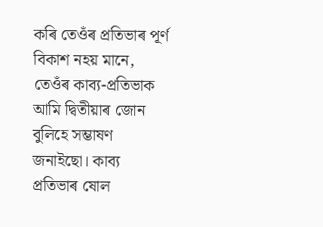কৰি তেওঁৰ প্ৰতিভাৰ পূৰ্ণ বিকাশ নহয় মানে, তেওঁৰ কাব্য-প্ৰতিভাক আমি দ্বিতীয়াৰ জোন বুলিহে সম্ভাষণ জনাইছো। কাব্য প্ৰতিভাৰ ষোল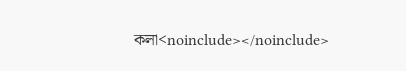কলা<noinclude></noinclude>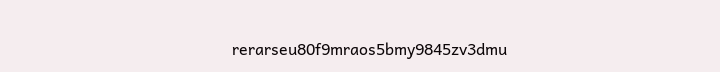rerarseu80f9mraos5bmy9845zv3dmu